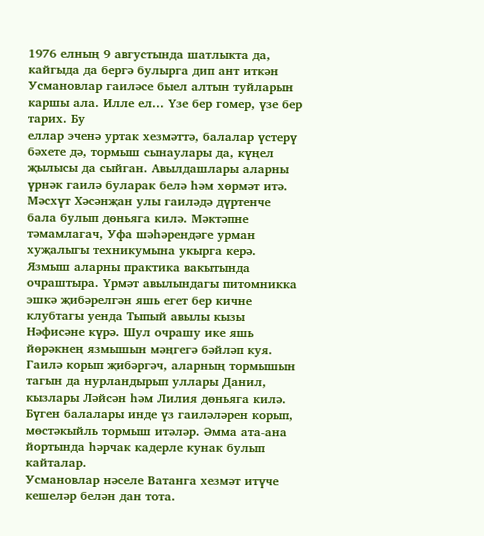1976 елның 9 августында шатлыкта да, кайгыда да бергә булырга дип ант иткән Усмановлар гаиләсе быел алтын туйларын каршы ала. Илле ел... Үзе бер гомер, үзе бер тарих. Бу
еллар эченә уртак хезмәттә, балалар үстерү бәхете дә, тормыш сынаулары да, күңел җылысы да сыйган. Авылдашлары аларны үрнәк гаилә буларак белә һәм хөрмәт итә.
Мәсхүт Хәсәнҗан улы гаиләдә дүртенче бала булып дөньяга килә. Мәктәпне тәмамлагач, Уфа шәһәрендәге урман хуҗалыгы техникумына укырга керә. Язмыш аларны практика вакытында очраштыра. Үрмәт авылындагы питомникка эшкә җибәрелгән яшь егет бер кичне клубтагы уенда Тыпый авылы кызы Нәфисәне күрә. Шул очрашу ике яшь йөрәкнең язмышын мәңгегә бәйләп куя.
Гаилә корып җибәргәч, аларның тормышын тагын да нурландырып уллары Данил, кызлары Ләйсән һәм Лилия дөньяга килә. Бүген балалары инде үз гаиләләрен корып, мөстәкыйль тормыш итәләр. Әмма ата-ана йортында һәрчак кадерле кунак булып кайталар.
Усмановлар нәселе Ватанга хезмәт итүче кешеләр белән дан тота.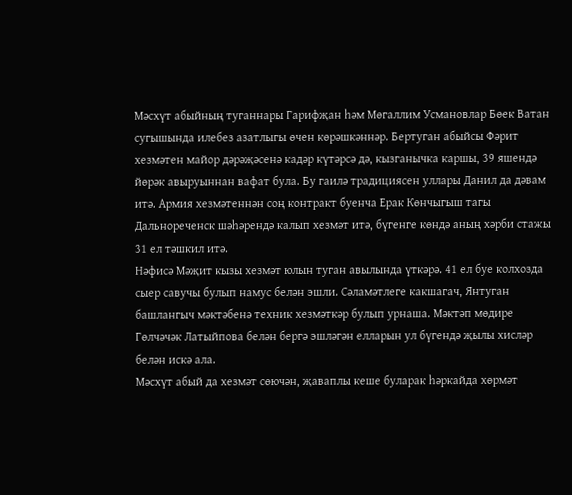Мәсхүт абыйның туганнары Гарифҗан һәм Мөгаллим Усмановлар Бөек Ватан сугышында илебез азатлыгы өчен көрәшкәннәр. Бертуган абыйсы Фәрит хезмәтен майор дәрәҗәсенә кадәр күтәрсә дә, кызганычка каршы, 39 яшендә йөрәк авыруыннан вафат була. Бу гаилә традициясен уллары Данил да дәвам итә. Армия хезмәтеннән соң контракт буенча Ерак Көнчыгыш тагы Дальнореченск шәһәрендә калып хезмәт итә, бүгенге көндә аның хәрби стажы 31 ел тәшкил итә.
Нәфисә Мәҗит кызы хезмәт юлын туган авылында үткәрә. 41 ел буе колхозда сыер савучы булып намус белән эшли. Сәламәтлеге какшагач, Янтуган башлангыч мәктәбенә техник хезмәткәр булып урнаша. Мәктәп мөдире Гөлчәчәк Латыйпова белән бергә эшләгән елларын ул бүгендә җылы хисләр белән искә ала.
Мәсхүт абый да хезмәт сөючән, җаваплы кеше буларак һәркайда хөрмәт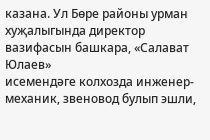казана. Ул Бөре районы урман хуҗалыгында директор вазифасын башкара, «Салават Юлаев»
исемендәге колхозда инженер-механик, звеновод булып эшли,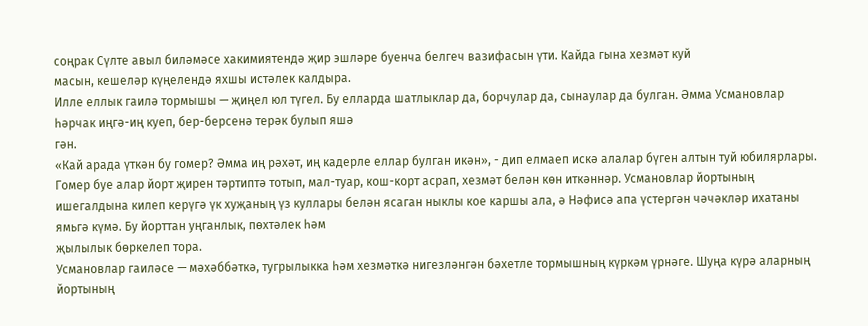соңрак Сүлте авыл биләмәсе хакимиятендә җир эшләре буенча белгеч вазифасын үти. Кайда гына хезмәт куй
масын, кешеләр күңелендә яхшы истәлек калдыра.
Илле еллык гаилә тормышы — җиңел юл түгел. Бу елларда шатлыклар да, борчулар да, сынаулар да булган. Әмма Усмановлар һәрчак иңгә-иң куеп, бер-берсенә терәк булып яшә
гән.
«Кай арада үткән бу гомер? Әмма иң рәхәт, иң кадерле еллар булган икән», - дип елмаеп искә алалар бүген алтын туй юбилярлары.
Гомер буе алар йорт җирен тәртиптә тотып, мал-туар, кош-корт асрап, хезмәт белән көн иткәннәр. Усмановлар йортының ишегалдына килеп керүгә үк хуҗаның үз куллары белән ясаган ныклы кое каршы ала, ә Нәфисә апа үстергән чәчәкләр ихатаны ямьгә күмә. Бу йорттан уңганлык, пөхтәлек һәм
җылылык бөркелеп тора.
Усмановлар гаиләсе — мәхәббәткә, тугрылыкка һәм хезмәткә нигезләнгән бәхетле тормышның күркәм үрнәге. Шуңа күрә аларның йортының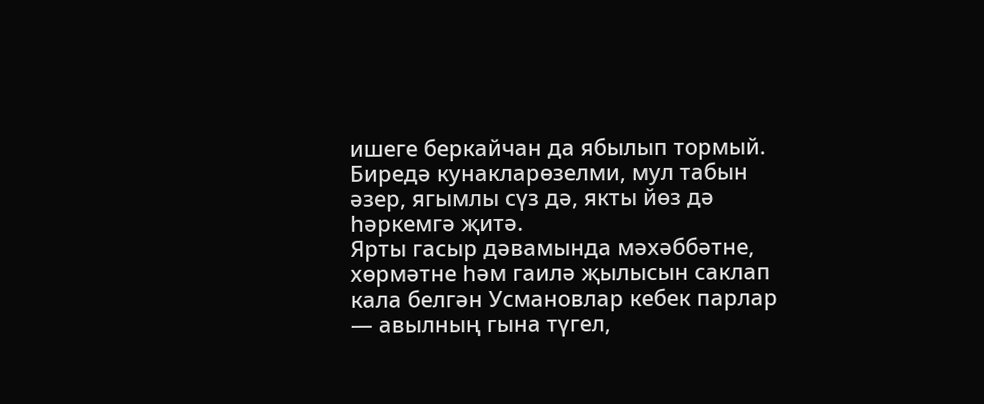ишеге беркайчан да ябылып тормый. Биредә кунакларөзелми, мул табын әзер, ягымлы сүз дә, якты йөз дә һәркемгә җитә.
Ярты гасыр дәвамында мәхәббәтне, хөрмәтне һәм гаилә җылысын саклап кала белгән Усмановлар кебек парлар — авылның гына түгел,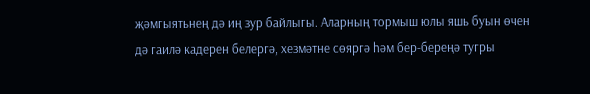җәмгыятьнең дә иң зур байлыгы. Аларның тормыш юлы яшь буын өчен дә гаилә кадерен белергә, хезмәтне сөяргә һәм бер-береңә тугры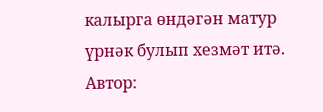калырга өндәгән матур үрнәк булып хезмәт итә.
Автор: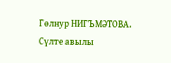Гөлнур НИГЪМӘТОВА. Сүлте авылы